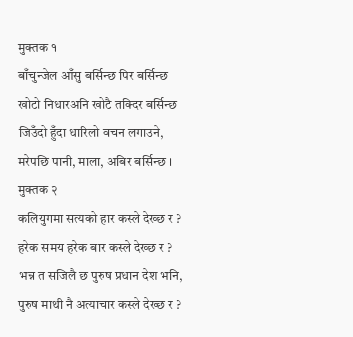मुक्तक १
बाँचुन्जेल आँसु बर्सिन्छ पिर बर्सिन्छ
खोटो निधारअनि खोटै तक्दिर बर्सिन्छ
जिउँदो हुँदा धारिलो वचन लगाउने,
मरेपछि पानी, माला, अबिर बर्सिन्छ ।
मुक्तक २
कलियुगमा सत्यको हार कस्ले देख्छ र ?
हरेक समय हरेक बार कस्ले देख्छ र ?
भन्न त सजिलै छ पुरुष प्रधान देश भनि,
पुरुष माथी नै अत्याचार कस्ले देख्छ र ?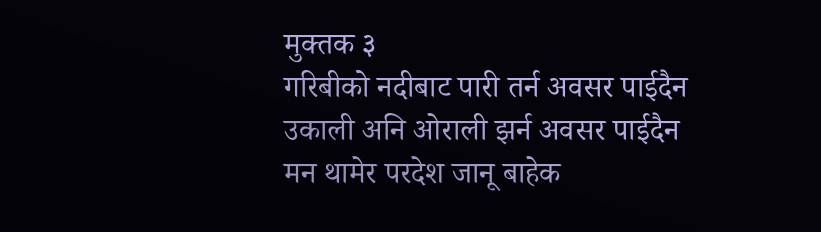मुक्तक ३
गरिबीको नदीबाट पारी तर्न अवसर पाईदैन
उकाली अनि ओराली झर्न अवसर पाईदैन
मन थामेर परदेश जानू बाहेक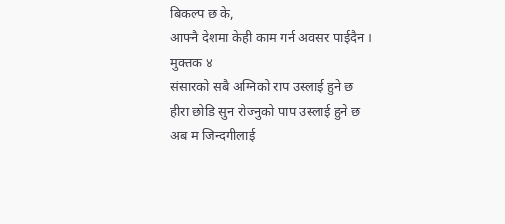बिकल्प छ के,
आफ्नै देशमा केही काम गर्न अवसर पाईदैन ।
मुक्तक ४
संसारको सबै अग्निको राप उस्लाई हुने छ
हीरा छोडि सुन रोज्नुको पाप उस्लाई हुने छ
अब म जिन्दगीलाई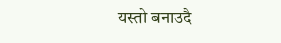यस्तो बनाउदै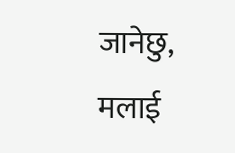जानेछु,
मलाई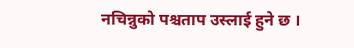नचिन्नुको पश्चताप उस्लाई हुने छ ।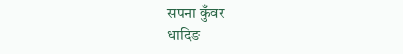सपना कुँवर
धादिङ